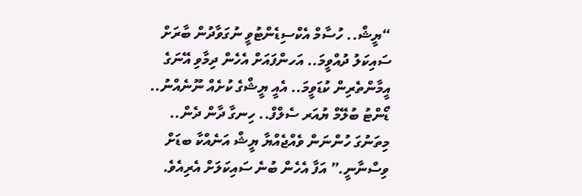“ޔީޝް.. ހުސާމް އެކްސިޑެންޓުވީ ނުގަވާދުން ބާރަށް ސައިކަލު ދުއްވީމަ.. އަހންފައަށް އެހެން ދިމާވި އޭނަގެ އީމާންތެރިން ކުޑަވީމަ.. އެއީ ޔީޝްގެ ކުށެއް ނޫނެއްނު.. ޑޯންޓު ބުލޭމް ޔުއަރ ސެލްފް.. ހިނގާ ދާން ދެން.. މިތަނުގަ ހުންނަން ވެއްޖެއްޔާ ޔީޝް އަނެއްކާ ބޑަށް ވިސްނާނީ.” އަފާ އެހެން ބުނެ ސައިކަލަށް އެރިއެވެ.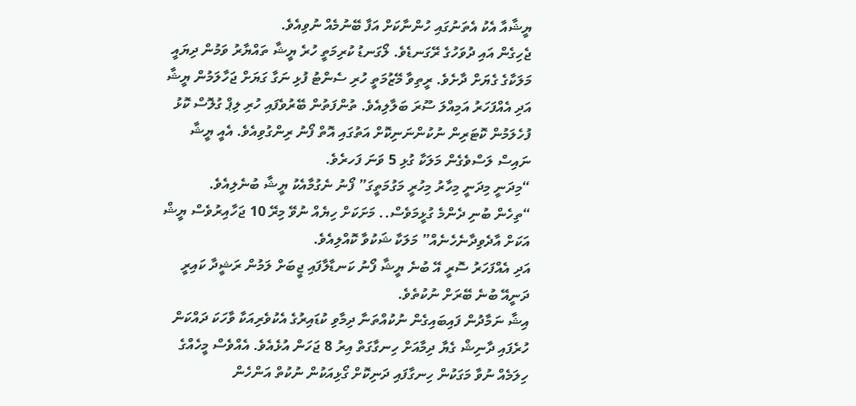ޔީޝާއާ އެކު އެތަނުގައި ހުންނާކަށް އަފާ ބޭނުމެއް ނުވިއެވެ.
ޖެހިގެން އައި ދުވަހުގެ ރޭގަނޑެވެ. ލޯގަނޑު ކުރިމަތީ ހުރެ ޔީޝާ ތައްޔާރު ވަމުން ދިޔައީ މަލަކާގެ ގެޔަށް ދާށެވެ. ރީތިވާ މޭޒުމަތީ ހުރި ސެންޓު ފުޅި ނަގާ ގަޔަށް ޖަހާލަމުން ޔީޝާ އަދި އެއްފަހަރު އަމިއްލަ ސޫރަ ބަލާލިއެވެ. ތުންފަތުން ބޭރުވެފައި ހުރި ލިޕް ގުލޮސް ކޮޅު ފުހެލަމުން ކޮޓަރިން ނުކުންނަނިކޮށް އަތުގައި އޮތް ފޯނު ރިންގުވިއެވެ. އެއީ ޔީޝާ ނައިސް ލަސްވެގެން މަލަކާ ގުޅި 5 ވަނަ ފަހރެވެ.
“މިދަނީ މިދަނީ މިހާރު މިހުރީ މަގުމަތީގަ” ފޯނު ނެގުމާއެކު ޔީޝާ ބުނެލިއެވެ.
“ތިހެން ބުނި ދެންމެ ގުޅީމަވެސް.. މަށަކަށް ހިޔެއް ނުވޭ މިރޭ 10 ޖަހާއިރުވެސް ޔީޝް އަކަށް އާދެވިދާނެހެނެއް” މަލަކާ ޝަކުވާ ކޮއްލިއެވެ.
އަދި އެއްފަހަރު ސޮރީ އޭ ބުނެ ޔީޝާ ފޯނު ކަނޑާލާފައި ޖީބަށް ލަމުން ރަޝީދާ ކައިރީ ދަނީއޭ ބުނެ ބޭރަށް ނުކުތެވެ.
އިޝާ ނަމާދުން ފައިބައިގެން ނުކުއްތަނާ ދިމާވި ކުޑައިރުގެ އެކުވެރިއަކާ ވާހަކަ ދައްކަން ހުރެފައި ދާނިޝް ގެޔާ ދިމާއަށް ހިނގާގަތް އިރު 8 ޖަހަން އުޅެއެވެ. އެއްވެސް މީހެއްގެ ހިލަމެއް ނުވާ މަގަކުން ހިނގާފައި ދަނިކޮށް ގޯޅިއަކުން ނުކުތް އަންހެން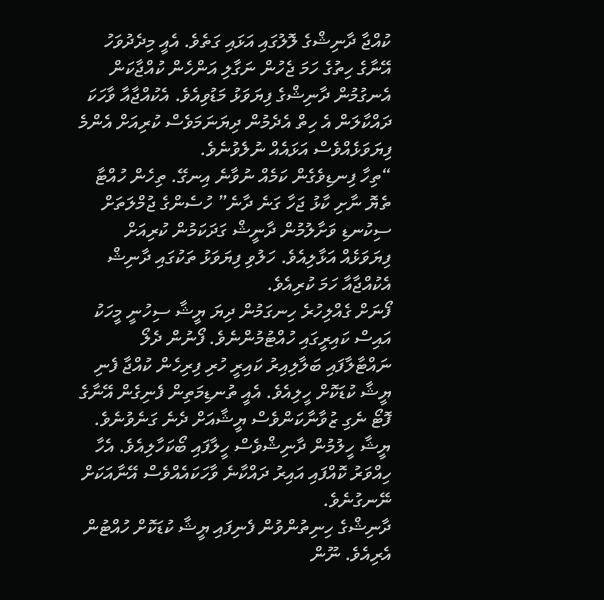ކުއްޖާ ދާނިޝްގެ ލޮލުގައި އަޅައި ގަތެވެ. އެއީ މިދެދުވަހު އޭނާގެ ހިތުގެ ހަމަ ޖެހުން ނަގާލި އަންހެން ކުއްޖާކަން އެނގުމުން ދާނިޝްގެ ފިޔަވަޅު މަޑުވިއެވެ. އެކުއްޖާއާ ވާހަކަ ދައްކާލަން އެ ހިތް އެދެމުން ދިޔަނަމަވެސް ކުރިއަށް އެންމެ ފިޔަވަޅެއްވެސް އަޅައެއް ނުލެވުނެވެ.
“ތިހާ ފިނޑިވެގެން ކަމެއް ނުވާނެ އިނގޭ. ތިހެން ހުއްޓާ ތެޔޮ ނާށި ކާޅު ޖަހާ ގަނެ ދާނެ” ހުސެންގެ ޖުމްލަތަށް ސިކުނޑި ވަށާލުމުން ދާނީޝް ގަދަކަމުން ކުރިއަށް ފިޔަވަޅެއް އަޅާލިއެވެ. ހަލުވި ފިޔަވަޅު ތަކުގައި ދާނިޝް އެކުއްޖާއާ ހަމަ ކުރިއެވެ.
ފޯނަށް ގެއްލިހުރެ ހިނގަމުން ދިޔަ ޔީޝާ ސިހުނީ މީހަކު އައިސް ކައިރީގައި ހުއްޓުމުންނެވެ. ފޯނުން ދެލޯ ނައްޓާލާފައި ބަލާލިއިރު ކައިރީ ހުރި ފިރިހެން ކުއްޖާ ފެނި ޔީޝާ ކުޑަކޮށް ހީލިއެވެ. އެއީ ތުނޑިމަތިން ފެނިގެން އޭނާގެ ފޮޓޯ ނެގި ޒުވާނާކަންވެސް ޔީޝާއަށް ދެނެ ގަނެވުނެވެ. ޔީޝާ ހީލުމުން ދާނިޝްވެސް ހީލާފައި ބޯކަހާލިއެވެ. އެހާ ހިއްވަރު ކޮއްފައި އައިރު ދައްކާނެ ވާހަކައެއްވެސް އޭނާއަކަށް ނޭނގުނެވެ.
ދާނިޝްގެ ހިނިތުންވުން ފެނިފައި ޔީޝާ ކުޑަކޮށް ހުއްޓުން އެރިއެވެ. ނޫން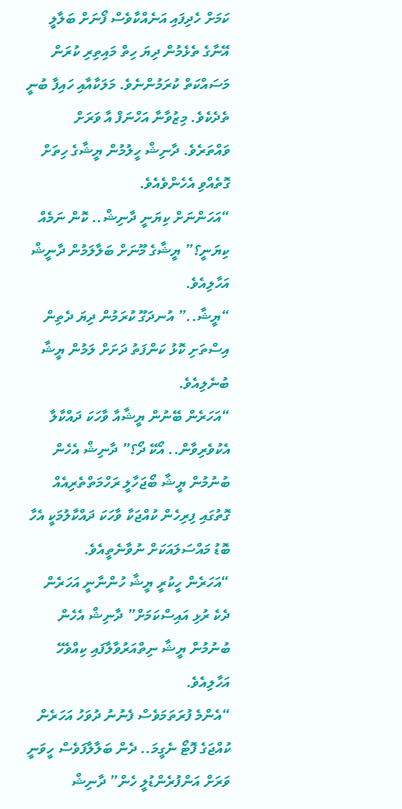ކަމަށް ހެދިފައި އަނެއްކާވެސް ފޯނަށް ބަލާލީ އޭނާގެ ތެޅެމުން ދިޔަ ހިތް މައިތިރި ކުރަން މަސައްކަތް ކުރަމުންނެވެ. މަލަކާއާއި ހައިފާ ބުނީ ތެދެކެވެ. މިޒުވާނާ އަހްނަފް އާ ވަރަށް ވައްތަރެވެ. ދާނިޝް ހީލުމުން ޔީޝާގެ ހިތަށް ގޮތެއްވި އެހެންވެއެވެ.
“އަހަންނަށް ކިޔަނީ ދާނިޝް.. ކޮން ނަމެއް ކިޔަނީ؟” ޔީޝާގެ މޫނަށް ބަލާލަމުން ދާނީޝް އަހާލިއެވެ.
“ޔީޝާ..” އުނދަގޫ ކުރަމުން ދިޔަ ދެތިން އިސްތަށި ކޮޅު ކަންފަތު ދަށަށް ލަމުން ޔީޝާ ބުނެލިއެވެ.
“އަހަރެން ބޭނުން ޔީޝާއާ ވާހަކަ ދައްކާލާ އެކުވެރިވާން.. އޯކޭ ދޯ؟” ދާނިޝް އެހެން ބުނުމުން ޔީޝާ ބޯޖަހާލީ ރަހްމަތްތެރިއެއް ގޮތުގައި ފިރިހެން ކުއްޖަކާ ވާހަކަ ދައްކާލުމަކީ އެހާ ބޮޑު މައްސަލައަކަށް ނުވާނެތީއެވެ.
“އަހަރެން ހީކުރީ ޔީޝާ ހުންނާނީ އަހަރެން ދެކެ ރުޅި އައިސްކަމަށް” ދާނިޝް އެހެން ބުނުމުން ޔީޝާ ނިތްއަރުވާލާފައި ކިއްވެހޭ އަހާލިއެވެ.
“އެންމެ ފުރަތަމަވެސް ފެނުނު ދުވަހު އަހަރެން ކުއްޖަގެ ފޮޓޯ ނެގީމަ.. ދެން ބަލާލާފަވެސް ހީވަނީ ވަރަށް އަންފުރެންޑުލީ ހެން” ދާނިޝް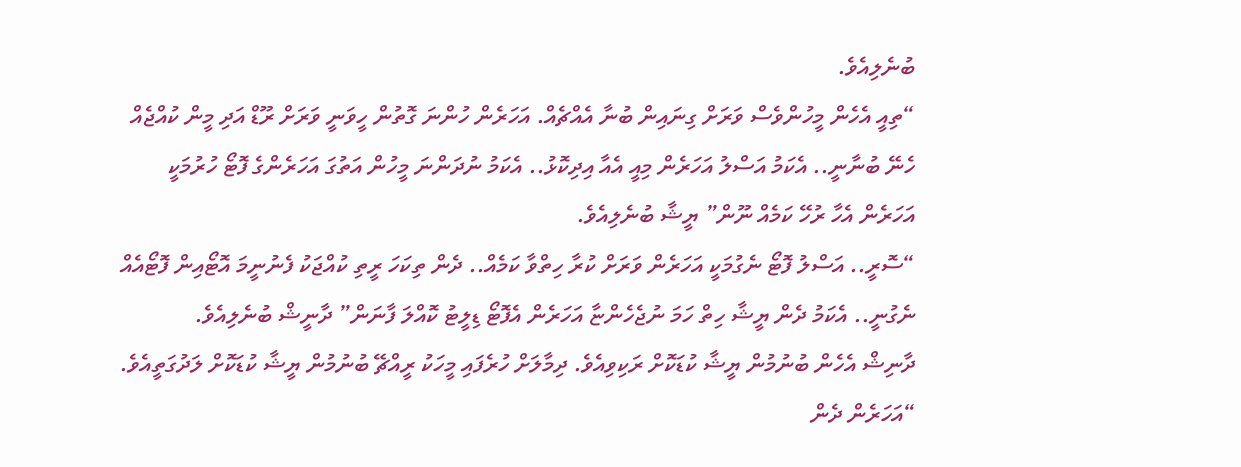ބުނެލިއެވެ.
“ތިއީ އެހެން މީހުންވެސް ވަރަށް ގިނައިން ބުނާ އެއްޗެއް. އަހަރެން ހުންނަ ގޮތުން ހީވަނީ ވަރަށް ރޫޑް އަދި މީން ކުއްޖެއް ހެނޭ ބުނާނީ.. އެކަމު އަސްލު އަހަރެން މިއީ އެއާ އިދިކޮޅު.. އެކަމު ނުދަންނަ މީހުން އަތުގަ އަހަރެންގެ ފޮޓޯ ހުރުމަކީ އަހަރެން އެހާ ރުހޭ ކަމެއް ނޫން” ޔީޝާ ބުނެލިއެވެ.
“ސޮރީ.. އަސްލު ފޮޓޯ ނެގުމަކީ އަހަރެން ވަރަށް ކުރާ ހިތްވާ ކަމެއް.. ދެން ތިކަހަ ރީތި ކުއްޖަކު ފެނުނީމަ އޮޓޯއިން ފޮޓޯއެއް ނެގުނީ.. އެކަމު ދެން ޔީޝާ ހިތް ހަމަ ނުޖެހެންޏާ އަހަރެން އެފޮޓޯ ޑިލީޓު ކޮއްލަ ފާނަން” ދާނީޝް ބުނެލިއެވެ.
ދާނިޝް އެހެން ބުނުމުން ޔީޝާ ކުޑަކޮށް ރަކިވިއެވެ. ދިމާލަށް ހުރެފައި މީހަކު ރީއްޗޭ ބުނުމުން ޔީޝާ ކުޑަކޮށް ލަދުގަތީއެވެ.
“އަހަރެން ދެން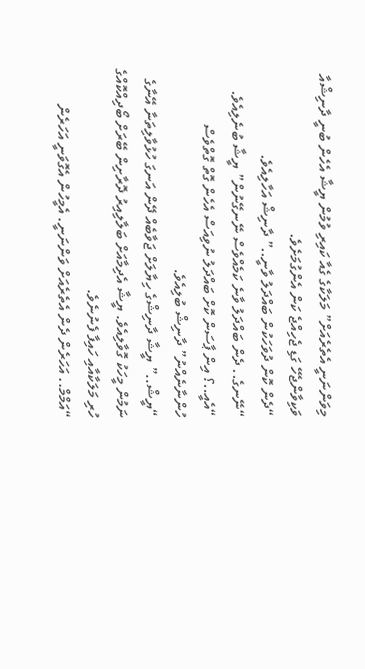މިވަންނަނީ އެތެރެއަށް” މަލަކާގެ ގެއާ ކައިރި ވުމުން ޔީޝާ އެހެން ބުނީ ދާނިޝްއާ ވަކިވާންޖެހޭ ގަޑި ޖެހިއްޖެ ކަން އެންގުމަށެވެ.
“ދެން ކޮން ދުވަހަކުން ބައްދަލު ވާނީ..” ދާނިޝް އަހާލިއެވެ.
“ނޭނގެ.. ދެން ބައްދަލު ވާނެ ކަމެއްވެސް ނޭނގޭނުން” ޔީޝާ ބުނެލިއެވެ.
“އެއީ..؟ އިން ޕާސަން ކޮށް ބައްދަލު ނުވިއަސް އެހެން ގޮތް ގޮތްވެސް ހުންނާނެއްނު” ދާނިޝް ބުލިއެވެ.
“ޔީޝް..” ޔީޝާ ދާނިޝްގެ ހިޔާލަށް ޖަވާބެއް ދޭން އަނގަ ހުޅުވާލިތަނާ އޭނާގެ ނަމުން މީހަކު ގޮވާލިއެވެ. ޔީޝާ އެދިމާއަށް ބަލާލިއިރު ދޮރާށިން ބޭރަށް ބޯދިއްކޮއްގެ ހުރި މަލަކާއާއި ހައިފާ ފެނުނެވެ.
“އަމްމް.. އަހަރެން ދެން އެތެރެއަށް ވަންނަނީ. އެމީހުން އެގޮވަނީ އަހަރެން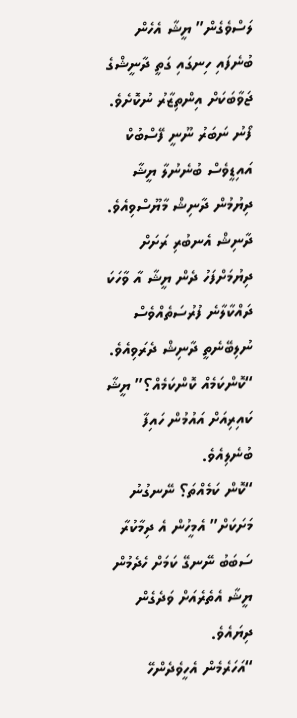ލަސްވެގެން” ޔީޝާ އެހެން ބުނެފައި ހިނގައި ގަތީ ދާނީޝްގެ ޖަވާބަކަށް އިންތިޒާރު ނުކޮށެވެ.
ފޯނު ނަބަރު ނޫނީ ފޭސްބުކް އައިޑީވެސް ބުނެނުލާ ޔީޝާ ދިޔުމުން ދާނިޝް މާޔޫސްވިއެވެ. ދާނިޝް އެނބުރި ރަށަށް ދިޔުމަށްފަހު ދެން ޔީޝާ އާ ވާހަކަ ދައްކާލާނެ ފުރުސަތެއްވެސް ނުލިބޭނެތީ ދާނިޝް ދެރަވިއެވެ.
“ކޮންކަމެއް ކޮންކަމެއް؟” ޔީޝާ ކައިރިއަށް އައުމުން ހައިފާ ބުނެލިއެވެ.
“ކޮން ކަމެއްތަ؟ ނޭނގުނު މަށަކަށް” އެމީހުން އެ ދިމާކުރާ ސަބަބު ނޭނގޭ ކަމަށް ހެދެމުން ޔީޝާ އެތެރެއަށް ވަދެގެން ދިޔައެވެ.
“އަހަރެމެން އެހީވެދެންހޭ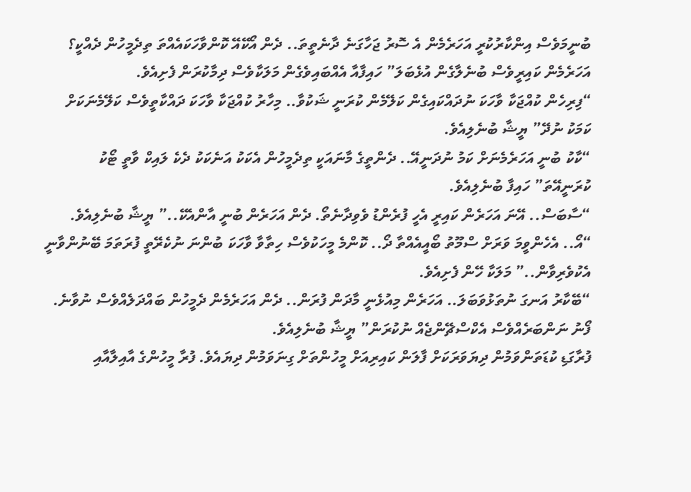ބުނީމަވެސް އިންކާރުކުރީ އަހަރެމެން އެ ސޮރު ޖަހާގަނެ ދާނެތީތަ.. ދެން އޯކޭއޭ ކޮންވާހަކައެއްތަ ތިދެމީހުން ދެއްކީ؟ އަހަރެމެން ކައިރީވެސް ބުނެލާގެން އުޅެބަލަ” ހައިފާއާ އެއްބައިވެގެން މަލަކާވެސް ދިމާކުރަން ފެށިއެވެ.
“ފިރިހެން ކުއްޖަކާ ވާހަކަ ނުދައްކައިގެން ކަލޭމެން ކުރަނީ ޝަކުވާ.. މިހާރު ކުއްޖަކާ ވާހަކަ ދައްކާތީވެސް ކަލޭމެނަކަށް ކަމަކު ނުދޭ” ޔީޝާ ބުނެލިއެވެ.
“ކާކު ބުނީ އަހަރެމެނަށް ކަމު ނުދަނީއޭ.. ދެންތީގެ މާނައަކީ ތިދެމީހުން އެކަކު އަނެކަކު ދެކެ ލައިކް ވާތީ ޓޯކު ކުރަނީއޭތަ” ހައިފާ ބުނެލިއެވެ.
“ސާބަސް.. އޭނަ އަހަރެން ކައިރީ އެހީ ފުރެންޑު ވެވިދާނެތޯ. ދެން އަހަރެން ބުނީ އާންއެކޭ..” ޔީޝާ ބުނެލިއެވެ.
“އޯ.. އެހެންވީމަ ވަރަށް ސްމޫތު ބޯއީއެއްތާ ދޯ.. ކޮންމެ މީހަކުވެސް ހިތާވާ ވާހަކަ ބުންނަ ނުކެރޭތީ ފުރަތަމަ ބޭނުންވާނީ އެކުވެރިވާން..” މަލަކާ ހޭން ފެށިއެވެ.
“ބޭކާރު އަނގަ ނުތަޅުވަބަލަ.. އަހަރެން މިއުޅެނީ މާދަން ފުރަން.. ދެން އަހަރެމެން ދެމީހުން ބައްދަލެއްވެސް ނުވާނެ. ފޯނު ނަންބަރެއްވެސް އެކްސްޗޭންޖެއް ނުކުރަން” ޔީޝާ ބުނެލިއެވެ.
ފުރާގަޑި ކުޑަތަންވަމުން ދިޔަވަރަކަށް ފާލަން ކައިރިއަށް މީހުންތަށް ގިނަވަމުން ދިޔައެވެ. ފުރާ މީހުންގެ އާއިލާއާއި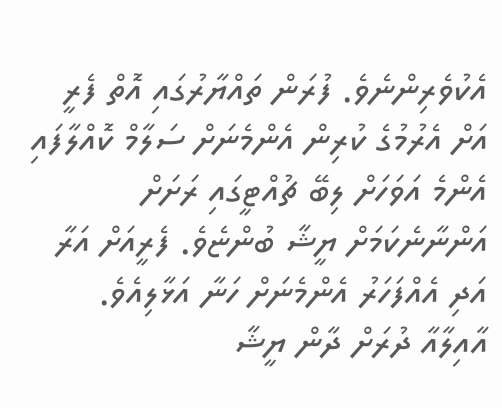އެކުވެރިންނެވެ. ފުރަން ތައްޔާރުގައި އޮތް ފެރީ އަށް އެރުމުގެ ކުރިން އެންމެނަށް ސަލާމް ކޮއްލާފައި އެންމެ އަވަހަށް ލިބޭ ޗުއްޓީގައި ރަށަށް އަންނާނެކަމަށް ޔީޝާ ބުންޏެވެ. ފެރީއަށް އަރާ އަދި އެއްފަހަރު އެންމެނަށް ހަނާ އަޅާލިއެވެ. އާއިލާއާ ދުރަށް ދާން ޔީޝާ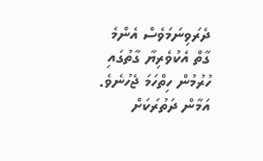ދެރަވިނަމަވެސް އެންމެ ގާތް އެކުވެރިޔާ ގާތުގައި ހުރުމުން ހިތްހަމަ ޖެހުނެވެ.
އަމާން ދަތުރަކަށް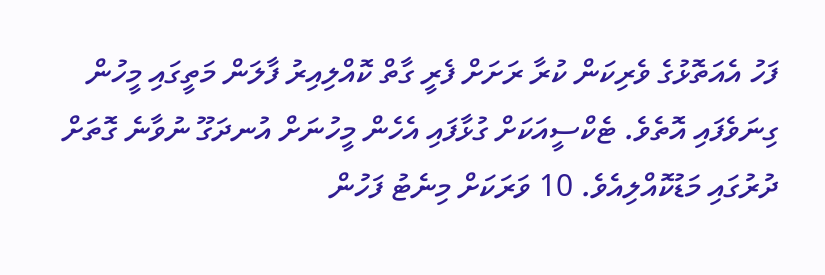ފަހު އެއަތޮޅުގެ ވެރިކަން ކުރާ ރަށަށް ފެރީ ގާތް ކޮއްލިއިރު ފާލަން މަތީގައި މީހުން ގިނަވެފައި އޮތެވެ. ޓެކްސީއަކަށް ގުޅާފައި އެހެން މީހުނަށް އުނދަގޫ ނުވާނެ ގޮތަށް ދުރުގައި މަޑުކޮއްލިއެވެ. 10 ވަރަކަށް މިނެޓު ފަހުން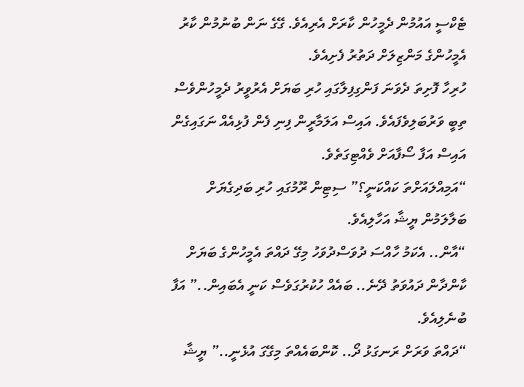ޓެކްސީ އައުމުން ދެމީހުން ކާރަށް އެރިއެވެ. ގޭގެ ނަން ބުނުމުން ކާރު އެމީހުންގެ މަންޒިލަށް ދަތުރު ފެށިއެވެ.
ހުރިހާ ފޮށިތަ ދެވަނަ ފަންގިފިލާގައި ހުރި ބަޔަށް އެރުވީރު ދެމީހުންވެސް ތިބީ ވަރުބަލިވެފައެވެ. އައިސް އަލަމާރީން ފިނި ފެން ފުޅިއެއް ނަގައިގެން އައިސް އަފާ ސޯފާއަށް ވެއްޓިގަތެވެ.
“އަމިއްލައަށްތަ ކައްކަނީ؟” ސިޓިން ރޫމުގައި ހުރި ބަދިގެޔަށް ބަލާލަމުން ޔީޝާ އަހާލިއެވެ.
“އާން.. އެކަމު ހާއްސަ ދުވަސްދުވަހު މިގޭ ދައްތަ އެމީހުންގެ ބަޔަށް ކާންދާން ދައުވަތު ދޭނެ.. ބައެއް ހުކުރުގަވެސް ކަނީ އެބައިން..” އަފާ ބުނެލިއެވެ.
“ދައްތަ ވަރަށް ރަނގަޅު ދޯ.. ކޮންބައެއްތަ މިގޭގަ އުޅެނީ..” ޔީޝާ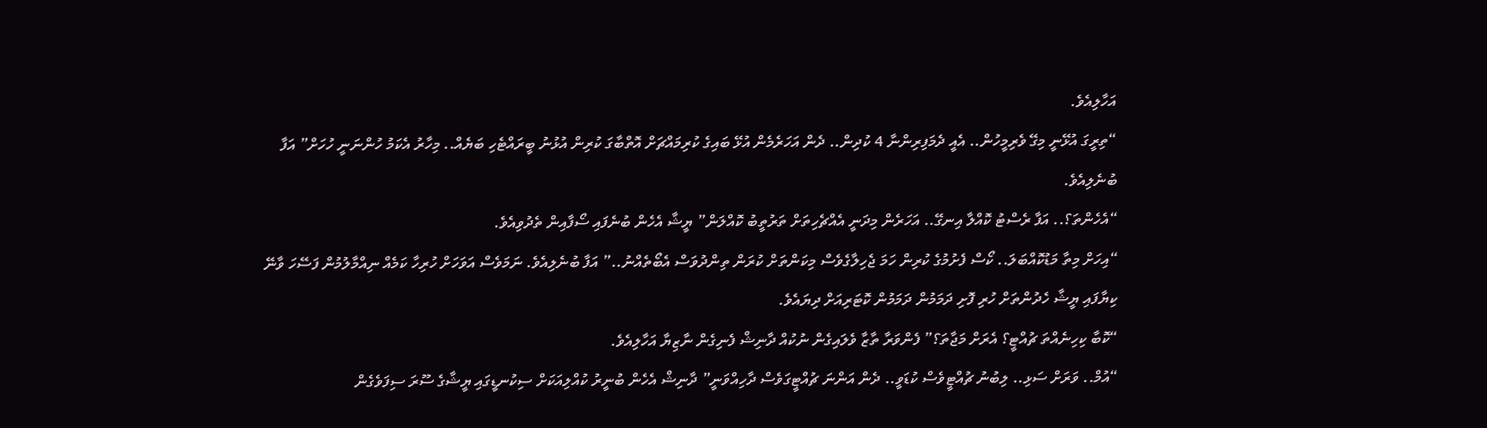އަހާލިއެވެ.
“ތިރީގަ އުޅޭނީ މިގޭ ވެރިމީހުން.. އެއީ ދެމަފިރިންނާ 4 ކުދިން.. ދެން އަހަރެމެން އުޅޭ ބައިގެ ކުރިމައްޗަށް އޮތްބާގަ ކުރިން އުޅުނު ބީރައްޓެހި ބަޔެއް.. މިހާރު އެކަމު ހުންނަނީ ހުހަށް” އަފާ ބުނެލިއެވެ.
“އެހެންތަ؟.. އަފާ ރެސްޓު ކޮއްލާ އިނގޭ.. އަހަރެން މިދަނީ އެއްޗެހިތަށް ތަރުތީބު ކޮއްލަން” ޔީޝާ އެހެން ބުނެފައި ސޯފާއިން ތެދުވިއެވެ.
“އިހަށް މިތާ މަޑުކޮއްބަލަ.. ކޯސް ފެށުމުގެ ކުރިން ހަމަ ޖެހިލާގެވެސް މިކަންތަށް ކުރަން ތިންދުވަސް އެބޯތެއްނު..” އަފާ ބުނެލިއެވެ. ނަމަވެސް އަވަހަށް ހުރިހާ ކަމެއް ނިއްމާލުމުން ފަސޭހަ ވާނޭ ކިޔާފައި ޔީޝާ ހެދުންތަށް ހުރި ފޮށި ދަމަމުން ދަމަމުން ކޮޓަރިއަށް ދިޔައެވެ.
“ކޮބާ ކިހިނެއްތަ ޗުއްޓީ؟ އެރަށް މަޖާތަ؟” ފެންވަރާ ތާޒާ ވެލައިގެން ނުކުއް ދާނިޝް ފެނިގެން ނާޒިޔާ އަހާލިއެވެ.
“އުމް.. ވަރަށް ސަޅި.. ލިބުނު ޗުއްޓީވެސް ކުޑަވީ.. ދެން އަންނަ ޗުއްޓީގަވެސް ދާހިއްވަނީ” ދާނިޝް އެހެން ބުނީރު ކުއްލިއަކަށް ސިކުނޑީގައި ޔީޝާގެ ސޫރަ ސިފަވެގެން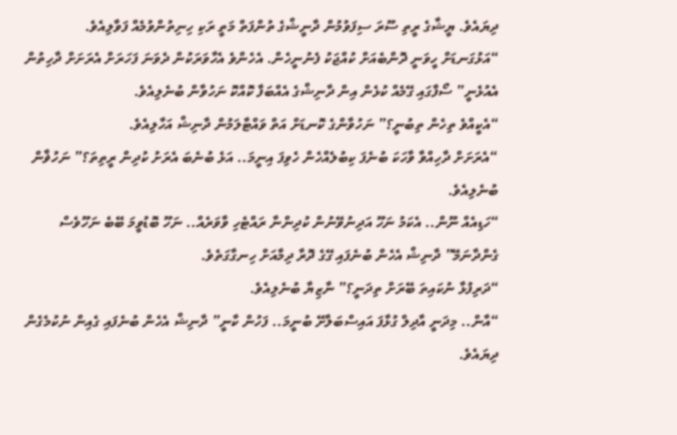ދިޔައެވެ. ޔީޝާގެ ރީތި ސޫރަ ސިފަވުމުން ދާނީޝްގެ ތުންފަތް މަތީ ރަކި ހިނިތުންވުމެއް ފަވާލިއެވެ.
“އަޅުގަނޑަށް ހީވަނީ ދޮންބެއަށް ކުއްޖަކު ފެނުނީހެން. އެހެންވެ އެހާވަރަކުން ދެވަނަ ފަހަރަށް އެރަށަށް ދާހިތުން އެއުޅެނީ” ސޯފާގައި ގޭމެއް ކުޅެން އިން ދާނިޝްގެ އެއްބަފާ ކޮއްކޮ ނަހުވާން ބުނެލިއެވެ.
“އެކީއްވެ ތިހެން ތިބުނީ؟” ނަހުވާންގެ ކޮނޑަށް އަތް ވައްޓާލަމުން ދާނިޝް އަހާލިއެވެ.
“އެރަށަށް ދާހިއްވާ ވާހަކަ ބުނެފަ ކިބުލެއްހެން ހެވިފަ އިނީމަ.. އަޅެ ބުނެބަ އެރަށު ކުދިން ރީތިތަ؟” ނަހުޥާން ބުނެލިއެވެ.
“ހަޑިއެއް ނޫން.. އެކަމު ނަހޫ އަދިނުވޭނުން ކުދިންނާ ރައްޓެހި ވާވަރެއް.. ނަހޫ ބޮޑުވީމަ ބޭބެ ނަހޫވެސް ގެންދާނަމޭ” ދާނިޝް އެހެން ބުނެފައި ގޭގެ ދޮރާ ދިމާއަށް ހިނގާގަތެވެ.
“ދަރިފުޅާ ނުކައިތަ ބޭރަށް ތިދަނީ؟” ނާޒިޔާ ބުނެލިއެވެ.
“އާން.. މިދަނީ އާދިލް ގުޅާފަ އައިސްބަލާށޭ ބުނީމަ.. ފަހުން ކާނީ” ދާނިޝް އެހެން ބުނެފައި ގެއިން ނުކުމެގެން ދިޔައެވެ.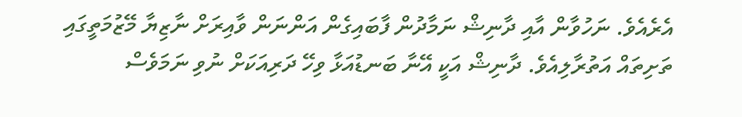އެރެއެވެ. ނަހުވާން އާއި ދާނިޝް ނަމާދުން ފާބައިގެން އަންނަން ވާއިރަށް ނާޒިޔާ މޭޒުމަތީގައި ތަށިތައް އަތުރާލިއެވެ. ދާނިޝް އަކީ އޭނާ ބަނޑުއަޅާ ވިހޭ ދަރިއަކަށް ނުވި ނަމަވެސް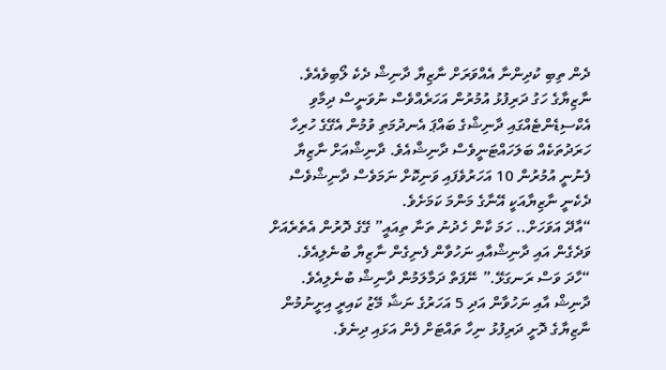ދެން ތިބި ކުދިންނާ އެއްވަރަށް ނާޒިޔާ ދާނިޝް ދެކެ ލޯބިވެއެވެ. ނާޒިޔާގެ ހަގު ދަރިފުޅު އުމުރުން އަހަރެއްވެސް ނުވަނީސް ދިމާވި އެކްސިޑެންޓެއްގައި ދާނިޝްގެ ބައްޕަ އެނދުމަތި ވުމުން އެގޭގެ ހުރިހާ ހަރަދުތަކެއް ބަލަހައްޓަނީވެސް ދާނިޝްއެވެ. ދާނިޝްއަށް ނާޒިޔާ ފެނުނީ އުމުރުން 10 އަހަރުވެފައި ވަނިކޮށް ނަމަވެސް ދާނިޝްވެސް ދެކެނީ ނާޒިޔާއަކީ އޭނާގެ މަންމަ ކަމަށެވެ.
“އާދޭ އަވަހަށް.. ހަމަ ކާން ހެދުނު ތަނާ ތިއައީ” ގޭގެ ދޮރުން އެތެރެއަށް ވަދެގެން އައި ދާނިޝްއާއި ނަހުވާން ފެނިގެން ނާޒިޔާ ބުނެލިއެވެ.
“ހާދަ ވަސް ރަނގަޅޭ.” ނޭފަތް ދަމާލަމުން ދާނިޝް ބުނެލިއެވެ.
ދާނިޝް އާއި ނަހުވާން އަދި 5 އަހަރުގެ ނަޝާ މޭޒު ކައިރީ އިށީނުމުން ނާޒިޔާގެ ދޮށީ ދަރިފުޅު ނިހާ ތައްޓަށް ފެން އަޅައި ދިނެވެ.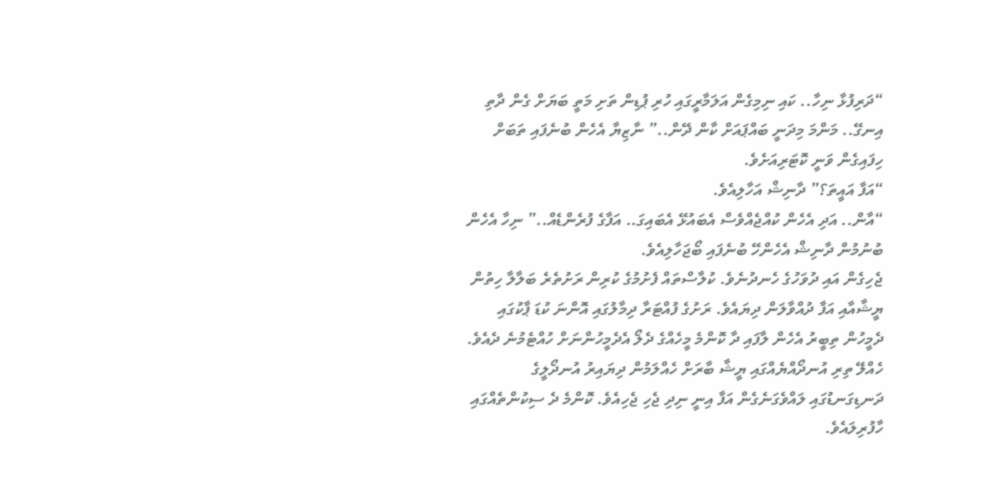“ދަރިފުޅާ ނިހާ.. ކައި ނިމިގެން އަލަމާރީގައި ހުރި ޕުޑިން ތަށި މަތީ ބަޔަށް ގެން ދާތި އިނގޭ.. މަންމަ މިދަނީ ބައްޕައަށް ކާން ދޭން..” ނާޒިޔާ އެހެން ބުނެފައި ތަބަށް ހިފައިގެން ވަނީ ކޮޓަރިއަށެވެ.
“އަފާ އައީތަ؟” ދާނިޝް އަހާލިއެވެ.
“އާން.. އަދި އެހެން ކުއްޖެއްވެސް އެބައުޅޭ އެބައިގަ.. އަފާގެ ފުރެންޑެއް..” ނިހާ އެހެން ބުނުމުން ދާނިޝް އެހެންހޭ ބުނެފައި ބޯޖަހާލިއެވެ.
ޖެހިގެން އައި ދުވަހުގެ ހެނދުނެވެ. ކުލާސްތައް ފެށުމުގެ ކުރިން ރަށުތެރެ ބަލާލާ ހިތުން ޔީޝާއާއި އަފާ ދުއްވާލަން ދިޔައެވެ. ރަށުގެ ފުއްޓަރާ ދިމާލުގައި އޮންނަ ކުޑަ ޕާކުގައި ދެމީހުން ތިބީރު އެހެން ލާފައި ދާ ކޮންމެ މީހެއްގެ ދެލޯ އެދެމީހުންނަށް ހުއްޓެމުނެ ދެއެވެ. ހެއްލޭ ތިރި އުނދޯއްޔެއްގައި ޔީޝާ ބާރަށް ހެއްލަމުން ދިޔައިރު އުނދޯލީގެ ދަނޑިގަނޑުގައި ލައްވެގަނެގެން އަފާ އިނީ ނިދި ޖެހި ޖެހިއެވެ. ކޮންމެ ދެ ސިކުންތެއްގައި ހާފުރިލައެވެ.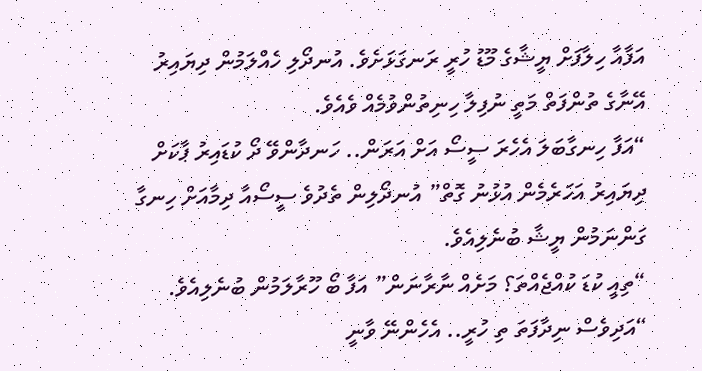އަފާއާ ހިލާފަށް ޔީޝާގެ މޫޑު ހުރީ ރަނގަޅަށެވެ. އުނދޯލި ހެއްލަމުން ދިޔައިރު އޭނާގެ ތުންފަތް މަތީ ނުފިލާ ހިނިތުންވުމެއް ވެއެވެ.
“އަފާ ހިނގާބަލަ އެހެރަ ސީސޯ އަށް އަރަން.. ހަނދާންވޭ ދޯ ކުޑައިރު ޕާކަށް ދިޔައިރު އަހަރެމެން އުޅުނު ގޮތް” އުނދޯލިން ތެދުވެ ސީސޯއާ ދިމާއަށް ހިނގާ ގަންނަމުން ޔީޝާ ބުނެލިއެވެ.
“ތިއީ ކުޑަ ކުއްޖެއްތަ؟ މަށެއް ނާރާނަން” އަފާ ބޯ ހޫރާލަމުން ބުނެލިއެވެ.
“އަދިވެސް ނިދާފަތަ ތި ހުރީ.. އެހެންނޭ ވާނީ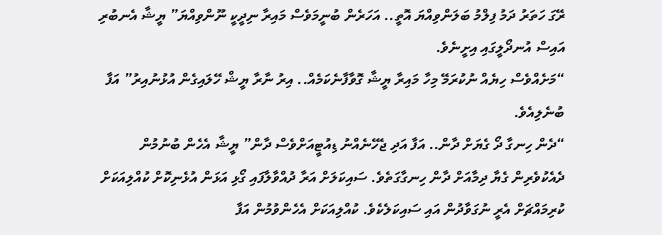ރޭގަ ހަތަރު ދަމު ފިލްމު ބަލަންވިއްޔަ އޮތީ.. އަހަރެން ބުނީމަވެސް މައިރާ ނިދީކީ ނޫންވިއްޔަ” ޔީޝާ އެނބުރި އައިސް އުނދޯލީގައި އިށީނެވެ.
“މަށެއްވެސް ހިޔެއް ނުކުރަމޭ މިހާ މައިރާ ޔީޝާ ގޮވާފާނެކަމެއް.. އިރު ނާރާ ޔީޝް ހޭލައިގެން އުޅުނުއިރު” އަފާ ބުނެލިއެވެ.
“ދެން ހިނގާ ދޯ ގެޔަށް ދާން.. އަފާ އަދި ޖެހޭނެއްނު ޑިއުޓީއަށްވެސް ދާން” ޔީޝާ އެހެން ބުނުމުން ދެއެކުވެރިން ގެޔާ ދިމާއަށް ދާން ހިނގާގަތެވެ. ސައިކަލަށް އަރާ ދުއްވާލާފައި ގޯޅި އަޅަން އުޅެނިކޮށް ކުއްލިއަކަށް ކުރިމައްޗަށް އެރީ ނުގަވާދުން އައި ސައިކަލެކެވެ. ކުއްލިއަކަށް އެހެންވުމުން އަފާ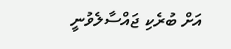އަށް ބުރެކި ޖައްސާލެވުނީ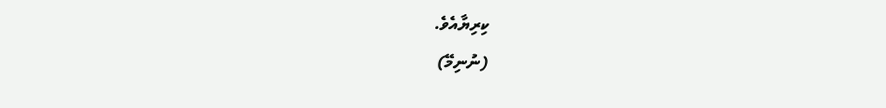ކިރިޔާއެވެ.
(ނުނިމޭ)